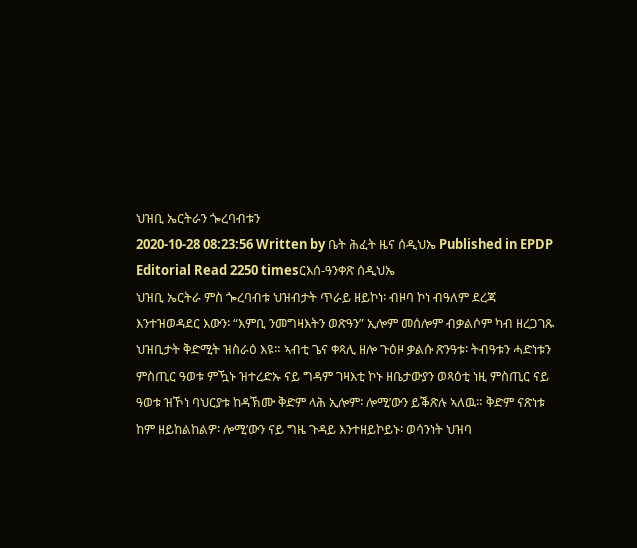ህዝቢ ኤርትራን ጐረባብቱን
2020-10-28 08:23:56 Written by ቤት ሕፈት ዜና ሰዲህኤ Published in EPDP Editorial Read 2250 timesርእሰ-ዓንቀጽ ሰዲህኤ
ህዝቢ ኤርትራ ምስ ጐረባብቱ ህዝብታት ጥራይ ዘይኮነ፡ ብዞባ ኮነ ብዓለም ደረጃ እንተዝወዳደር እውን፡ “እምቢ ንመግዛእትን ወጽዓን” ኢሎም መሰሎም ብቃልሶም ካብ ዘረጋገጹ ህዝቢታት ቅድሚት ዝስራዕ እዩ። ኣብቲ ጌና ቀጻሊ ዘሎ ጉዕዞ ቃልሱ ጽንዓቱ፡ ትብዓቱን ሓድነቱን ምስጢር ዓወቱ ምዃኑ ዝተረድኡ ናይ ግዳም ገዛእቲ ኮኑ ዘቤታውያን ወጻዕቲ ነዚ ምስጢር ናይ ዓወቱ ዝኾነ ባህርያቱ ከዳኽሙ ቅድም ላሕ ኢሎም፡ ሎሚ’ውን ይቕጽሉ ኣለዉ። ቅድም ናጽነቱ ከም ዘይከልከልዎ፡ ሎሚ’ውን ናይ ግዜ ጉዳይ እንተዘይኮይኑ፡ ወሳንነት ህዝባ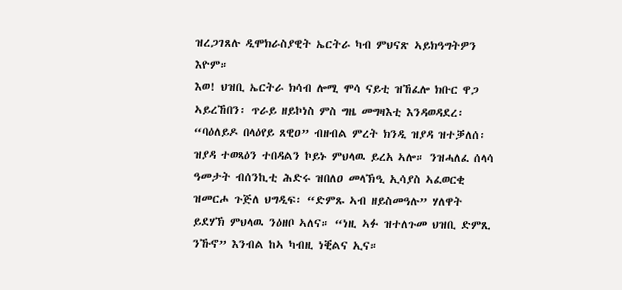ዝረጋገጸሉ ዲሞክራስያዊት ኤርትራ ካብ ምህናጽ ኣይክዓግትዎን እዮም።
እወ! ህዝቢ ኤርትራ ክሳብ ሎሚ ሞሳ ናይቲ ዝኸፈሎ ክቡር ዋጋ ኣይረኸበን፡ ጥራይ ዘይኮነስ ምስ ግዜ መግዛእቲ እንዳወዳደረ፡ “ባዕለይዶ በላዕየይ ጸዊዐ” ብዘብል ምረት ክንዲ ዝያዳ ዝተቓለሰ፡ ዝያዳ ተወጻዕን ተበዳልን ኮይኑ ምህላዉ ይረአ ኣሎ። ንዝሓለፈ ሰላሳ ዓመታት ብሰንኪቲ ሕድሩ ዝበለዐ መላኽዒ ኢሳያስ ኣፈወርቂ ዝመርሖ ጉጅለ ህግዲፍ፡ “ድምጹ ኣብ ዘይስመዓሉ” ሃለዋት ይደሃኽ ምህላዉ ንዕዘቦ ኣለና። “ነዚ ኣፉ ዝተለጉመ ህዝቢ ድምጺ ንኹኖ” እንብል ከኣ ካብዚ ነቒልና ኢና።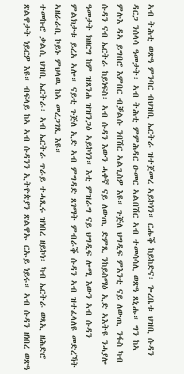ኣብ ትሕቲ ወጽዓ ምንባር ብህዝቢ ኤርትራ ዝተጀመረ ኣይኮነን። ርሑቕ ከይከድና፡ ጐረቤቱ ህዝቢ ሱዳን ዳርጋ ንሰላሳ ዓመታት፡ ኣብ ትሕቲ ምምሕዳር ዑመር ኣልበሽር ኣብ ተመሳሳሊ ወጽዓ ጸኒሑ። ግን ከኣ ምሉእ ዳኣ ይግበሮ እምበር ብቓልሱ ንበሽር ኣልጊስዎ እዩ። ጉጅለ ህግዲፍ ምእንቲ ናይ ለውጢ ንፋስ ካብ ሱዳን ናብ ኤርትራ ከይነፍስ፡ ኣብ ሱዳን እውን ሓቀኛ ናይ ለውጢ ድምጺ ንከይስማዕ ኢድ ኣእትዩ ንሓያሎ ዓመታት ክዘርግ ከም ዝጸንሐ ዝዝንጋዕ ኣይኮነን። እቲ ምዝራግ ናይ ህግዲፍ ሎሚ እውን ኣብ ሱዳን ምልክታቱ ይረአ ኣሎ። ናይቲ ጉጅለ ኢድ ኣብ ምግዳድ ጸገማት ምብራቕ ሱዳን ኣብ ዝተፈላለዩ መድረኻት ኣዘራራቢ ኮይኑ ምህላዉ ከኣ መረጋገጺ እዩ።
ተመኩሮ ቃልሲ ህዝቢ ኤርትራ፡ ኣብ ኤርትራ ጥራይ ተሓጺሩ ዝነበረ ዘይኮነ፡ ካብ ኤርትራ ወጻኢ ዘሕድሮ ጽልዋታት ነይርዎ እዩ። ብፍላይ ከኣ ኣብ ሱዳንን ኢትዮጵያን ጽልዋኡ ርኡይ ነይሩ። ኣብ ሱዳን ዘነበረ ወጽዓ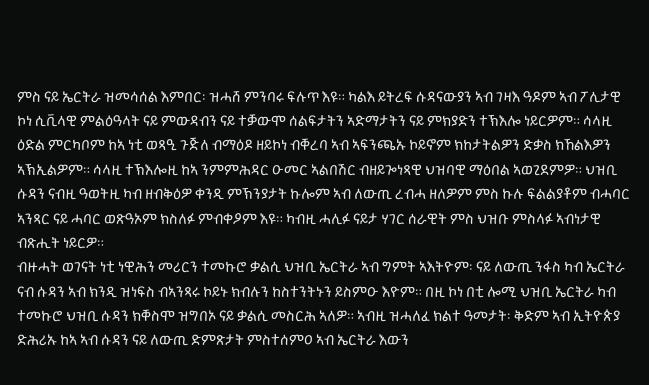ምስ ናይ ኤርትራ ዝመሳሰል እምበር፡ ዝሓሸ ምንባሩ ፍሉጥ እዩ። ካልእ ይትረፍ ሱዳናውያን ኣብ ገዛእ ዓዶም ኣብ ፖሊታዊ ኮነ ሲቪላዊ ምልዕዓላት ናይ ምውዳብን ናይ ተቓውሞ ሰልፍታትን ኣድማታትን ናይ ምክያድን ተኽእሎ ነይርዎም። ሳላዚ ዕድል ምርካቦም ከኣ ነቲ ወጻዒ ጉጅለ ብማዕዶ ዘይኮነ ብቐረባ ኣብ ኣፍንጫኡ ኮይኖም ክከታትልዎን ድቃስ ክኸልእዎን ኣኽኢልዎም። ሳላዚ ተኽእሎዚ ከኣ ንምምሕዳር ዑመር ኣልበሽር ብዘይጐነጻዊ ህዝባዊ ማዕበል ኣወጊደምዎ። ህዝቢ ሱዳን ናብዚ ዓወትዚ ካብ ዘብቅዕዎ ቀንዲ ምኽንያታት ኩሎም ኣብ ለውጢ ረብሓ ዘለዎም ምስ ኩሉ ፍልልያቶም ብሓባር ኣንጻር ናይ ሓባር ወጽዓኦም ክስለፉ ምብቀዖም እዩ። ካብዚ ሓሊፉ ናይታ ሃገር ሰራዊት ምስ ህዝቡ ምስላፉ ኣብነታዊ ብጽሒት ነይርዎ።
ብዙሓት ወገናት ነቲ ነዊሕን መሪርን ተመኩሮ ቃልሲ ህዝቢ ኤርትራ ኣብ ግምት ኣእትዮም፡ ናይ ለውጢ ንፋስ ካብ ኤርትራ ናብ ሱዳን ኣብ ክንዲ ዝነፍስ ብኣንጻሩ ኮይኑ ክብሉን ከስተንትኑን ይስምዑ እዮም። በዚ ኮነ በቲ ሎሚ ህዝቢ ኤርትራ ካብ ተመኩሮ ህዝቢ ሱዳን ክቐስሞ ዝግበኦ ናይ ቃልሲ መስርሕ ኣለዎ። ኣብዚ ዝሓለፈ ክልተ ዓመታት፡ ቅድም ኣብ ኢትዮጵያ ድሕሪኡ ከኣ ኣብ ሱዳን ናይ ለውጢ ድምጽታት ምስተሰምዐ ኣብ ኤርትራ እውን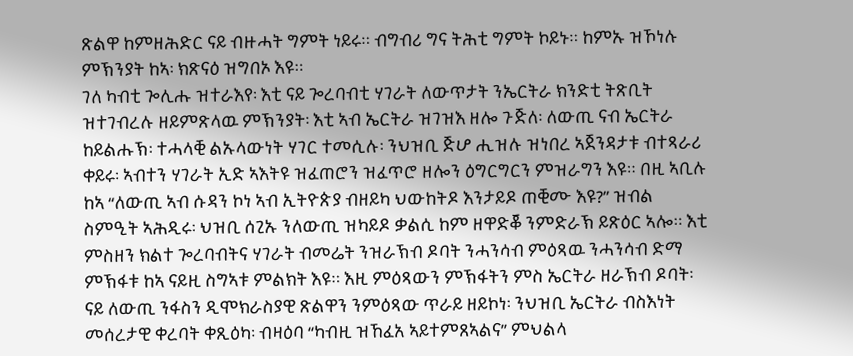ጽልዋ ከምዘሕድር ናይ ብዙሓት ግምት ነይሩ። ብግብሪ ግና ትሕቲ ግምት ኮይኑ። ከምኡ ዝኾነሉ ምኽንያት ከኣ፡ ክጽናዕ ዝግበኦ እዩ።
ገለ ካብቲ ጐሊሑ ዝተራእየ፡ እቲ ናይ ጐረባብቲ ሃገራት ለውጥታት ንኤርትራ ክንድቲ ትጽቢት ዝተገብረሉ ዘይምጽላዉ ምኽንያት፡ እቲ ኣብ ኤርትራ ዝገዝእ ዘሎ ጉጅለ፡ ለውጢ ናብ ኤርትራ ከይልሑኽ፡ ተሓላቒ ልኡላውነት ሃገር ተመሲሉ፡ ንህዝቢ ጅሆ ሒዝሉ ዝነበረ ኣጀንዳታቱ ብተጻራሪ ቀይሩ፡ ኣብተን ሃገራት ኢድ ኣእትዩ ዝፈጠሮን ዝፈጥሮ ዘሎን ዕግርግርን ምዝራግን እዩ። በዚ ኣቢሉ ከኣ “ለውጢ ኣብ ሱዳን ኮነ ኣብ ኢትዮጵያ ብዘይካ ህውከትዶ እንታይዶ ጠቒሙ እዩ?” ዝብል ስምዒት ኣሕዲሩ፡ ህዝቢ ሰጊኡ ንለውጢ ዝካይዶ ቃልሲ ከም ዘዋድቖ ንምድራኽ ይጽዕር ኣሎ። እቲ ምስዘን ክልተ ጐረባብትና ሃገራት ብመሬት ንዝራኽብ ዶባት ንሓንሳብ ምዕጻዉ ንሓንሳብ ድማ ምኽፋቱ ከኣ ናይዚ ስግኣቱ ምልክት እዩ። እዚ ምዕጻውን ምኽፋትን ምስ ኤርትራ ዘራኽብ ዶባት፡ ናይ ለውጢ ንፋስን ዲሞክራስያዊ ጽልዋን ንምዕጻው ጥራይ ዘይኮነ፡ ንህዝቢ ኤርትራ ብስእነት መሰረታዊ ቀረባት ቀጺዕካ፡ ብዛዕባ “ካብዚ ዝኸፈአ ኣይተምጸኣልና” ምህልላ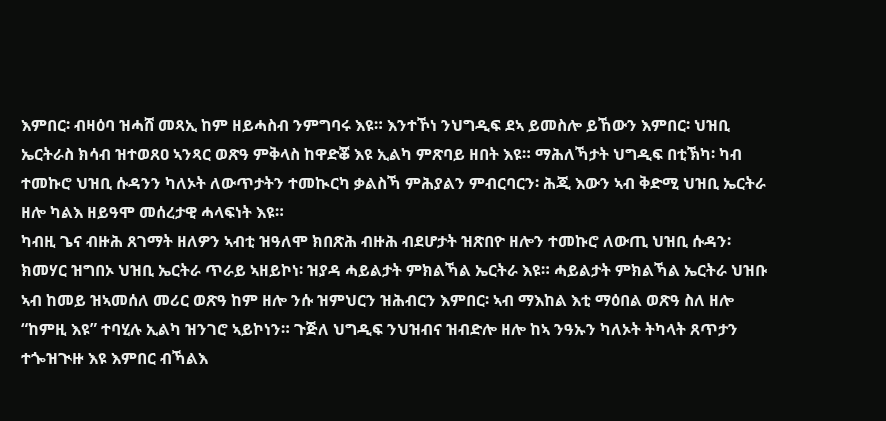እምበር፡ ብዛዕባ ዝሓሸ መጻኢ ከም ዘይሓስብ ንምግባሩ እዩ። እንተኾነ ንህግዲፍ ደኣ ይመስሎ ይኸውን እምበር፡ ህዝቢ ኤርትራስ ክሳብ ዝተወጸዐ ኣንጻር ወጽዓ ምቅላስ ከዋድቖ እዩ ኢልካ ምጽባይ ዘበት እዩ። ማሕለኻታት ህግዲፍ በቲኽካ፡ ካብ ተመኩሮ ህዝቢ ሱዳንን ካለኦት ለውጥታትን ተመኲርካ ቃልስኻ ምሕያልን ምብርባርን፡ ሕጂ እውን ኣብ ቅድሚ ህዝቢ ኤርትራ ዘሎ ካልእ ዘይዓሞ መሰረታዊ ሓላፍነት እዩ።
ካብዚ ጌና ብዙሕ ጸገማት ዘለዎን ኣብቲ ዝዓለሞ ክበጽሕ ብዙሕ ብደሆታት ዝጽበዮ ዘሎን ተመኩሮ ለውጢ ህዝቢ ሱዳን፡ ክመሃር ዝግበኦ ህዝቢ ኤርትራ ጥራይ ኣዘይኮነ፡ ዝያዳ ሓይልታት ምክልኻል ኤርትራ እዩ። ሓይልታት ምክልኻል ኤርትራ ህዝቡ ኣብ ከመይ ዝኣመሰለ መሪር ወጽዓ ከም ዘሎ ንሱ ዝምህርን ዝሕብርን እምበር፡ ኣብ ማእከል እቲ ማዕበል ወጽዓ ስለ ዘሎ “ከምዚ እዩ” ተባሂሉ ኢልካ ዝንገሮ ኣይኮነን። ጉጅለ ህግዲፍ ንህዝብና ዝብድሎ ዘሎ ከኣ ንዓኡን ካለኦት ትካላት ጸጥታን ተጐዝጒዙ እዩ እምበር ብኻልእ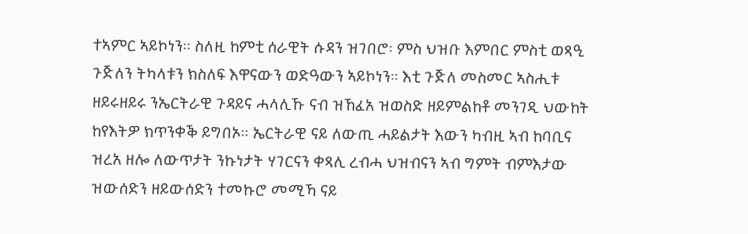ተኣምር ኣይኮነን። ስለዚ ከምቲ ሰራዊት ሱዳን ዝገበሮ፡ ምስ ህዝቡ እምበር ምስቲ ወጻዒ ጉጅለን ትካላቱን ክስለፍ እዋናውን ወድዓውን ኣይኮነን። እቲ ጉጅለ መስመር ኣስሒቱ ዘይሩዘይሩ ንኤርትራዊ ጉዳይና ሓላሊኹ ናብ ዝኸፈአ ዝወስድ ዘይምልከቶ መንገዲ ህውከት ከየእትዎ ክጥንቀቕ ይግበኦ። ኤርትራዊ ናይ ለውጢ ሓይልታት እውን ካብዚ ኣብ ከባቢና ዝረአ ዘሎ ለውጥታት ንኩነታት ሃገርናን ቀጻሊ ረብሓ ህዝብናን ኣብ ግምት ብምእታው ዝውሰድን ዘይውሰድን ተመኩሮ መሚኻ ናይ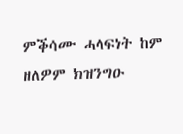ምቕሳሙ ሓላፍነት ከም ዘለዎም ክዝንግዑ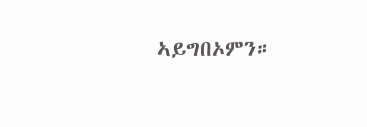ኣይግበኦምን።